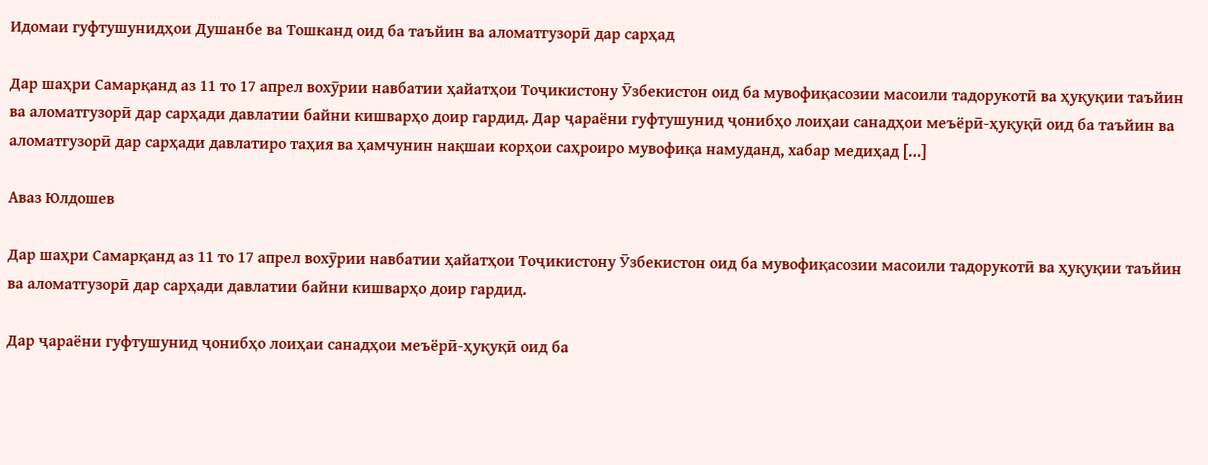Идомаи гуфтушунидҳои Душанбе ва Тошканд оид ба таъйин ва аломатгузорӣ дар сарҳад

Дар шаҳри Самарқанд аз 11 то 17 апрел вохӯрии навбатии ҳайатҳои Тоҷикистону Ӯзбекистон оид ба мувофиқасозии масоили тадорукотӣ ва ҳуқуқии таъйин ва аломатгузорӣ дар сарҳади давлатии байни кишварҳо доир гардид. Дар ҷараёни гуфтушунид ҷонибҳо лоиҳаи санадҳои меъёрӣ-ҳуқуқӣ оид ба таъйин ва аломатгузорӣ дар сарҳади давлатиро таҳия ва ҳамчунин нақшаи корҳои саҳроиро мувофиқа намуданд, хабар медиҳад […]

Аваз Юлдошев

Дар шаҳри Самарқанд аз 11 то 17 апрел вохӯрии навбатии ҳайатҳои Тоҷикистону Ӯзбекистон оид ба мувофиқасозии масоили тадорукотӣ ва ҳуқуқии таъйин ва аломатгузорӣ дар сарҳади давлатии байни кишварҳо доир гардид.

Дар ҷараёни гуфтушунид ҷонибҳо лоиҳаи санадҳои меъёрӣ-ҳуқуқӣ оид ба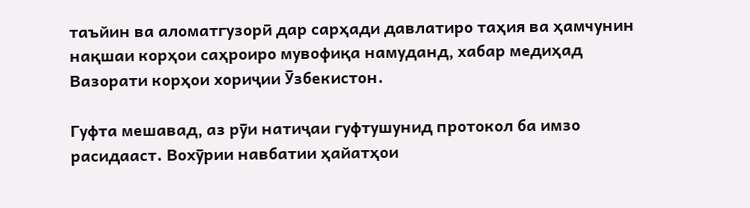таъйин ва аломатгузорӣ дар сарҳади давлатиро таҳия ва ҳамчунин нақшаи корҳои саҳроиро мувофиқа намуданд, хабар медиҳад Вазорати корҳои хориҷии Ӯзбекистон.

Гуфта мешавад, аз рӯи натиҷаи гуфтушунид протокол ба имзо расидааст. Вохӯрии навбатии ҳайатҳои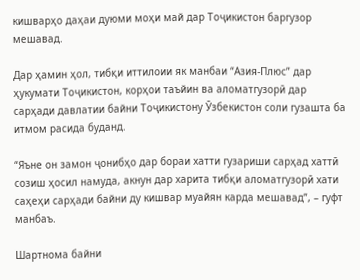кишварҳо даҳаи дуюми моҳи май дар Тоҷикистон баргузор мешавад.

Дар ҳамин ҳол, тибқи иттилоии як манбаи “Азия-Плюс” дар ҳукумати Тоҷикистон, корҳои таъйин ва аломатгузорӣ дар сарҳади давлатии байни Тоҷикистону Ӯзбекистон соли гузашта ба итмом расида буданд.

“Яъне он замон ҷонибҳо дар бораи хатти гузариши сарҳад хаттӣ созиш ҳосил намуда, акнун дар харита тибқи аломатгузорӣ хати саҳеҳи сарҳади байни ду кишвар муайян карда мешавад”, – гуфт манбаъ.

Шартнома байни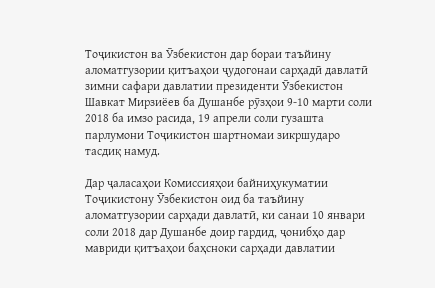Тоҷикистон ва Ӯзбекистон дар бораи таъйину аломатгузории қитъаҳои ҷудогонаи сарҳадӣ давлатӣ зимни сафари давлатии президенти Ӯзбекистон Шавкат Мирзиёев ба Душанбе рӯзҳои 9-10 марти соли 2018 ба имзо расида, 19 апрели соли гузашта парлумони Тоҷикистон шартномаи зикршударо тасдиқ намуд.

Дар ҷаласаҳои Комиссияҳои байниҳукуматии Тоҷикистону Ӯзбекистон оид ба таъйину аломатгузории сарҳади давлатӣ, ки санаи 10 январи соли 2018 дар Душанбе доир гардид, ҷонибҳо дар мавриди қитъаҳои баҳсноки сарҳади давлатии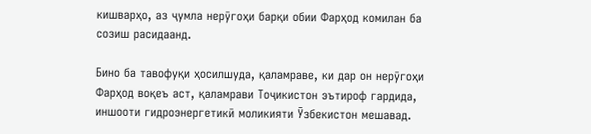кишварҳо, аз ҷумла нерӯгоҳи барқи обии Фарҳод комилан ба созиш расидаанд.

Бино ба тавофуқи ҳосилшуда, қаламраве, ки дар он нерӯгоҳи Фарҳод воқеъ аст, қаламрави Тоҷикистон эътироф гардида, иншооти гидроэнергетикӣ моликияти Ӯзбекистон мешавад.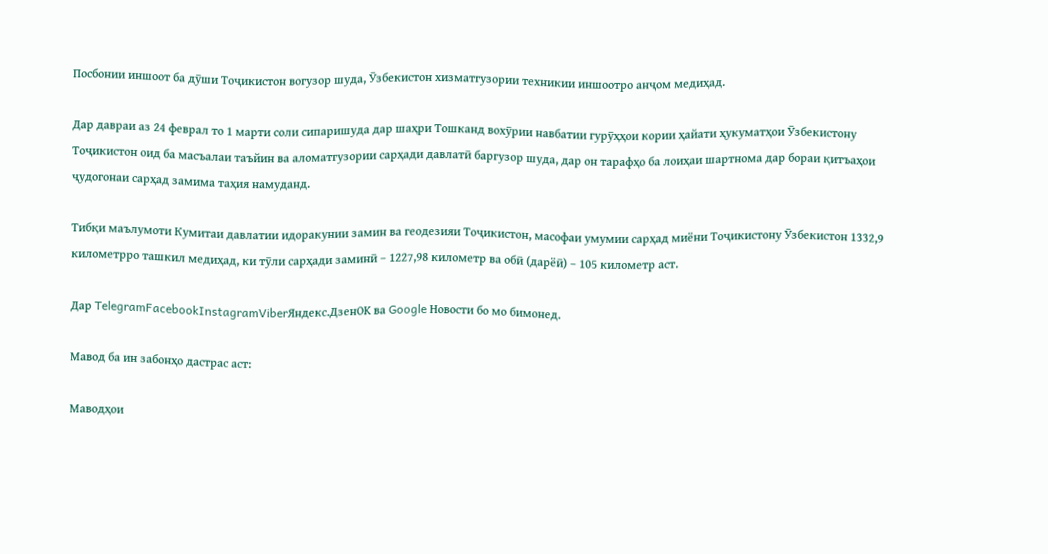Посбонии иншоот ба дӯши Тоҷикистон вогузор шуда, Ӯзбекистон хизматгузории техникии иншоотро анҷом медиҳад.

Дар давраи аз 24 феврал то 1 марти соли сипаришуда дар шаҳри Тошканд вохӯрии навбатии гурӯҳҳои кории ҳайати ҳукуматҳои Ӯзбекистону Тоҷикистон оид ба масъалаи таъйин ва аломатгузории сарҳади давлатӣ баргузор шуда, дар он тарафҳо ба лоиҳаи шартнома дар бораи қитъаҳои ҷудогонаи сарҳад замима таҳия намуданд.

Тибқи маълумоти Кумитаи давлатии идоракунии замин ва геодезияи Тоҷикистон, масофаи умумии сарҳад миёни Тоҷикистону Ӯзбекистон 1332,9 километрро ташкил медиҳад, ки тӯли сарҳади заминӣ – 1227,98 километр ва обӣ (дарёӣ) – 105 километр аст.

Дар TelegramFacebookInstagramViberЯндекс.ДзенOK ва Google Новости бо мо бимонед.

Мавод ба ин забонҳо дастрас аст:

Маводҳои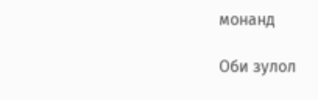монанд

Оби зулол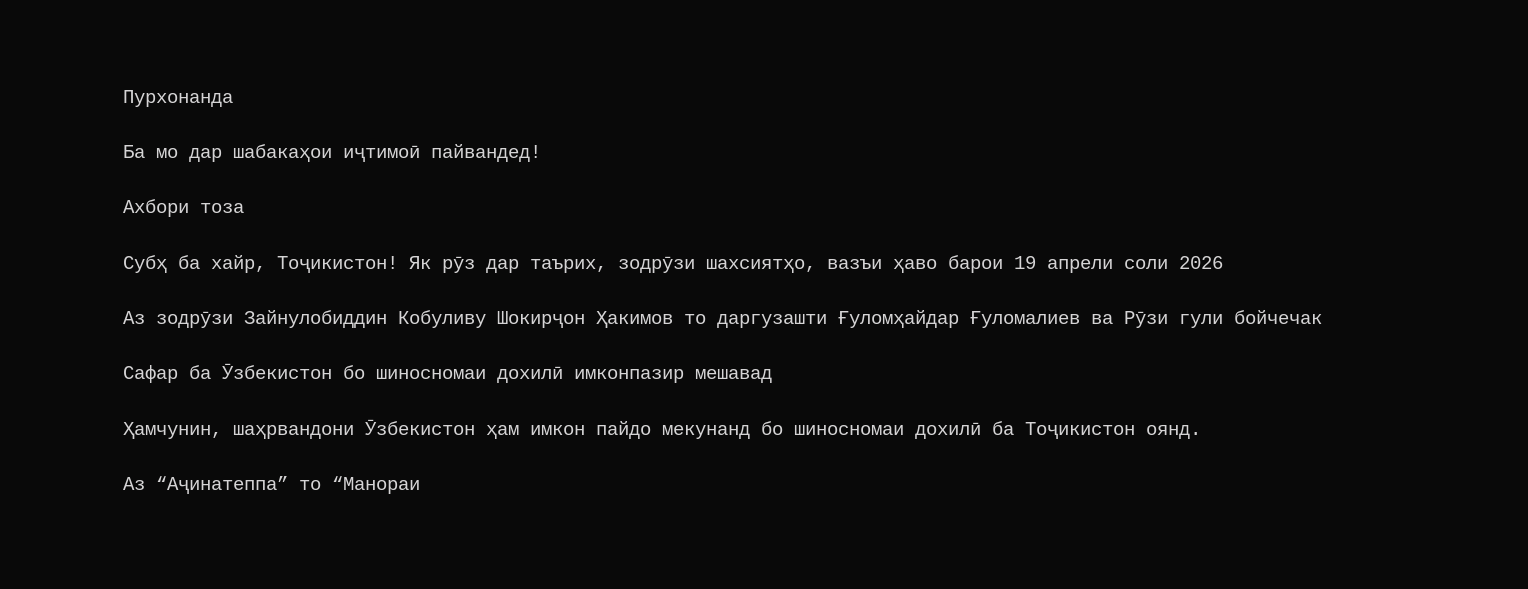Пурхонанда

Ба мо дар шабакаҳои иҷтимоӣ пайвандед!

Ахбори тоза

Субҳ ба хайр, Тоҷикистон! Як рӯз дар таърих, зодрӯзи шахсиятҳо, вазъи ҳаво барои 19 апрели соли 2026

Аз зодрӯзи Зайнулобиддин Кобуливу Шокирҷон Ҳакимов то даргузашти Ғуломҳайдар Ғуломалиев ва Рӯзи гули бойчечак

Сафар ба Ӯзбекистон бо шиносномаи дохилӣ имконпазир мешавад

Ҳамчунин, шаҳрвандони Ӯзбекистон ҳам имкон пайдо мекунанд бо шиносномаи дохилӣ ба Тоҷикистон оянд.

Аз “Аҷинатеппа” то “Манораи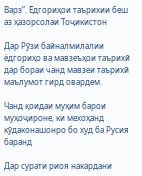Варз”. Ёдгориҳои таърихии беш аз ҳазорсолаи Тоҷикистон

Дар Рӯзи байналмилалии ёдгориҳо ва мавзеъҳои таърихӣ дар бораи чанд мавзеи таърихӣ маълумот гирд овардем.

Чанд қоидаи муҳим барои муҳоҷироне, ки мехоҳанд кӯдаконашонро бо худ ба Русия баранд

Дар сурати риоя накардани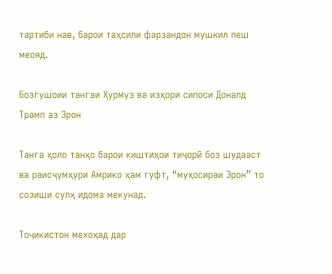тартиби нав, барои таҳсили фарзандон мушкил пеш меояд.

Бозгушоии тангаи Ҳурмуз ва изҳори сипоси Доналд Трамп аз Эрон

Танга ҳоло танҳо барои киштиҳои тиҷорӣ боз шудааст ва раисҷумҳури Амрико ҳам гуфт, “муҳосираи Эрон” то созиши сулҳ идома мекунад.

Тоҷикистон мехоҳад дар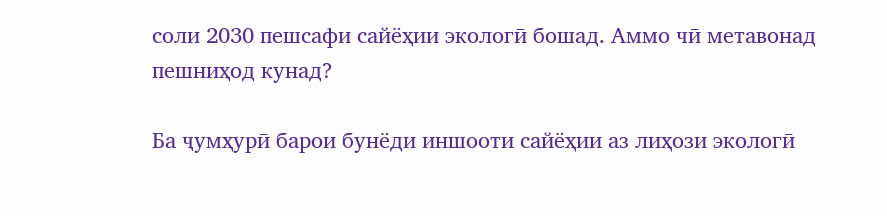соли 2030 пешсафи сайёҳии экологӣ бошад. Аммо чӣ метавонад пешниҳод кунад?

Ба ҷумҳурӣ барои бунёди иншооти сайёҳии аз лиҳози экологӣ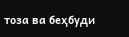тоза ва беҳбуди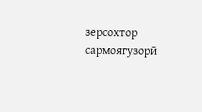зерсохтор сармоягузорӣ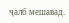ҷалб мешавад.